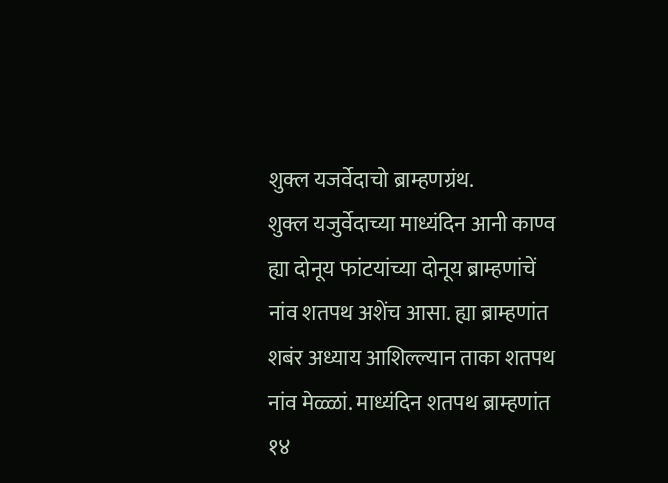शुक्ल यजर्वेदाचो ब्राम्हणग्रंथ.
शुक्ल यजुर्वेदाच्या माध्यंदिन आनी काण्व ह्या दोनूय फांटयांच्या दोनूय ब्राम्हणांचें नांव शतपथ अशेंच आसा. ह्या ब्राम्हणांत शबंर अध्याय आशिल्ल्यान ताका शतपथ नांव मेळ्ळां. माध्यंदिन शतपथ ब्राम्हणांत १४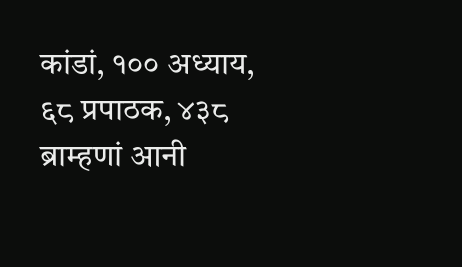कांडां, १०० अध्याय, ६८ प्रपाठक, ४३८ ब्राम्हणां आनी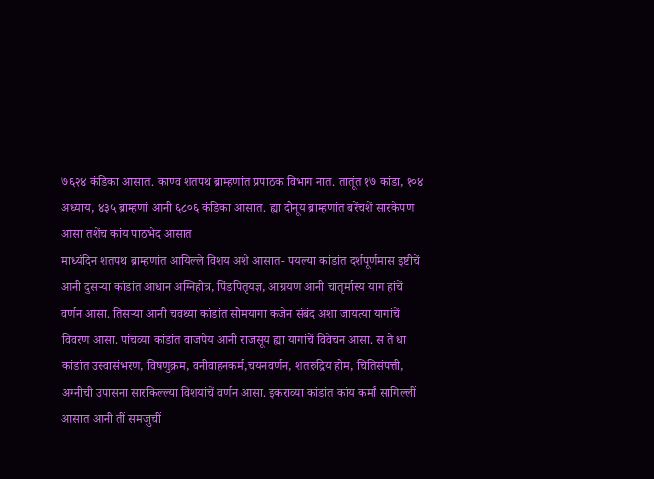७६२४ कंडिका आसात. काण्व शतपथ ब्राम्हणांत प्रपाठक विभाग नात. तातूंत १७ कांडा, १०४ अध्याय, ४३५ ब्राम्हणां आनी ६८०६ कंडिका आसात. ह्या दोनूय ब्राम्हणांत बरेंचशें सारकेपण आसा तशेंच कांय पाठभेद आसात
माध्यंदिन शतपथ ब्राम्हणांत आयिल्ले विशय अशे आसात- पयल्या कांडांत दर्शपूर्णमास इष्टीचें आनी दुसऱ्या कांडांत आधान अग्निहोत्र, पिंडपितृयज्ञ, आग्रयण आनी चातृर्मास्य याग हांचें वर्णन आसा. तिसऱ्या आनी चवथ्या कांडांत सोमयागा कजेन संबंद अशा जायत्या यागांचें विवरण आसा. पांचव्या कांडांत वाजपेय आनी राजसूय ह्या यागांचें विवेचन आसा. स ते धा कांडांत उस्वासंभरण, विषणुक्रम, वनीवाहनकर्म,चयनवर्णन, शतरुद्रिय होम, चितिसंपत्ती, अग्नीची उपासना सारकिल्ल्या विशयांचें वर्णन आसा. इकराव्या कांडांत कांय कर्मां सागिल्लीं आसात आनी तीं समजुचीं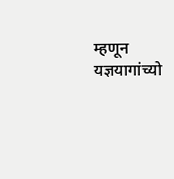म्हणून यज्ञयागांच्यो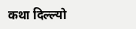कथा दिल्ल्यो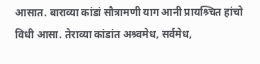आसात. बाराव्या कांडां सौत्रामणी याग आनी प्रायश्र्चित हांचो विधी आसा. तेराव्या कांडांत अश्र्वमेध, सर्वमेध,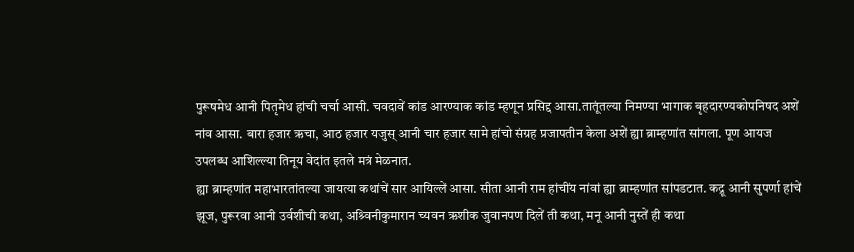पुरूषमेध आनी पितृमेध हांची चर्चा आसी. चवदावें कांड आरण्याक कांड म्हणून प्रसिद्द आसा.तातूंतल्या निमण्या भागाक बृहदारण्यकोपनिषद अशें नांव आसा. बारा हजार ऋचा, आठ हजार यजुस् आनी चार हजार सामे हांचो संग्रह प्रजापतीन केला अशें ह्या ब्राम्हणांत सांगला. पूण आयज उपलब्ध आशिल्ल्या तिनूय वेदांत इतले मत्रं मेळनात.
ह्या ब्राम्हणांत महाभारतांतल्या जायत्या कथांचें सार आयिल्लें आसा. सीता आनी राम हांचींय नांवां ह्या ब्राम्हणांत सांपडटात. कद्रू आनी सुपर्णा हांचें झूज, पुरूरवा आनी उर्वशीची कथा, अश्र्विनीकुमारान च्यवन ऋशीक जुवानपण दिलें ती कथा, मनू आनी नुस्तें ही कथा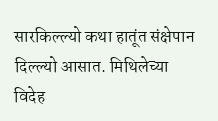सारकिल्ल्यो कथा हातूंत संक्षेपान दिल्ल्यो आसात. मिथिलेच्या विदेह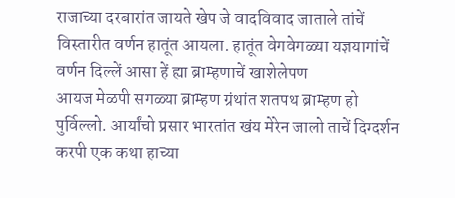राजाच्या दरबारांत जायते खेप जे वादविवाद जाताले तांचें विस्तारीत वर्णन हातूंत आयला. हातूंत वेगवेगळ्या यज्ञयागांचें वर्णन दिल्लें आसा हें ह्या ब्राम्हणाचें खाशेलेपण
आयज मेळपी सगळ्या ब्राम्हण ग्रंथांत शतपथ ब्राम्हण हो पुर्विल्लो. आर्यांचो प्रसार भारतांत खंय मेरेन जालो ताचें दिग्दर्शन करपी एक कथा हाच्या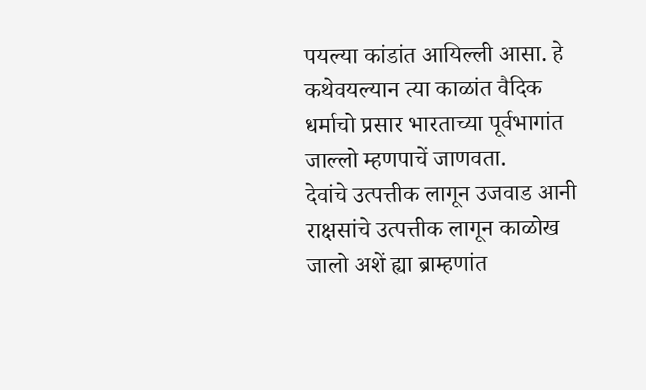पयल्या कांडांत आयिल्ली आसा. हे कथेवयल्यान त्या काळांत वैदिक धर्माचो प्रसार भारताच्या पूर्वभागांत जाल्लो म्हणपाचें जाणवता.
देवांचे उत्पत्तीक लागून उजवाड आनी राक्षसांचे उत्पत्तीक लागून काळोख जालो अशें ह्या ब्राम्हणांत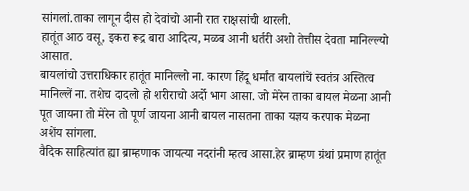सांगलां.ताका लागून दीस हो देवांचो आनी रात राक्षसांची थारली.
हातूंत आठ वसू, इकरा रूद्र बारा आदित्य, मळब आनी धर्तरी अशो तेत्तीस देवता मानिल्ल्यो आसात.
बायलांचो उत्तराधिकार हातूंत मानिल्लो ना. कारण हिंदू धर्मांत बायलांचें स्वतंत्र अस्तित्व मानिल्लें ना. तशेच दादलो हो शरीराचो अर्दो भाग आसा. जो मेरेन ताका बायल मेळना आनी पूत जायना तो मेरेन तो पूर्ण जायना आनी बायल नासतना ताका यज्ञय करपाक मेळना अशेंय सांगला.
वैदिक साहित्यांत ह्या ब्राम्हणाक जायत्या नदरांनी म्हत्व आसा.हेर ब्राम्हण ग्रंथां प्रमाण हातूंत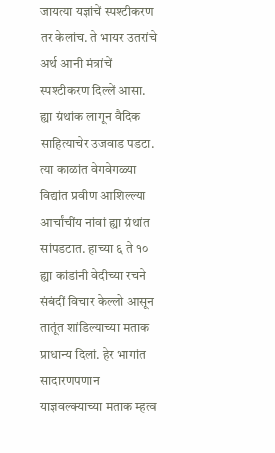जायत्या यज्ञांचें स्पश्टीकरण तर केलांच. ते भायर उतरांचे अर्थ आनी मंत्रांचें स्पश्टीकरण दिल्लें आसा. ह्या ग्रंथांक लागून वैदिक साहित्याचेर उजवाड पडटा. त्या काळांत वेगवेगळ्या विद्यांत प्रवीण आशिल्ल्या आर्चांचींय नांवां ह्या ग्रंथांत सांपडटात. हाच्या ६ ते १० ह्या कांडांनी वेदीच्या रचने संबंदीं विचार केल्लो आसून तातूंत शांडिल्याच्या मताक प्राधान्य दिलां. हेर भागांत सादारणपणान याज्ञवल्क्याच्या मताक म्हत्व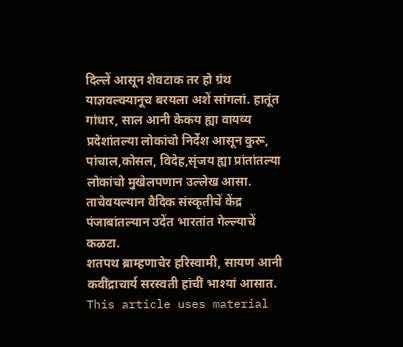दिल्लें आसून शेवटाक तर हो ग्रंथ याज्ञवल्क्यानूच बरयला अशें सांगलां. हातूंत गांधार, साल आनी केकय ह्या वायव्य प्रदेशांतल्या लोकांचो निर्देश आसून कुरू, पांचाल,कोसल, विदेह,सृंजय ह्या प्रांतांतल्या लोकांचो मुखेलपणान उल्लेख आसा. ताचेवयल्यान वैदिक संस्कृतीचें केंद्र पंजाबांतल्यान उदेंत भारतांत गेल्ल्याचें कळटा.
शतपथ ब्राम्हणाचेर हरिस्वामी, सायण आनी कवींद्राचार्य सरस्वती हांचीं भाश्यां आसात.
This article uses material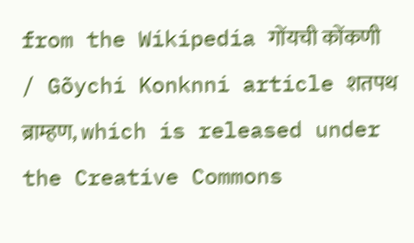from the Wikipedia गोंयची कोंकणी / Gõychi Konknni article शतपथ ब्राम्हण, which is released under the Creative Commons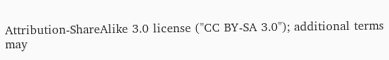Attribution-ShareAlike 3.0 license ("CC BY-SA 3.0"); additional terms may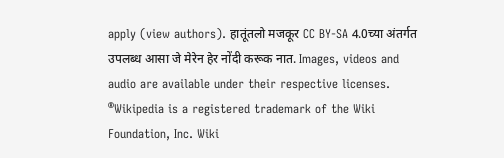apply (view authors). हातूंतलो मजकूर CC BY-SA 4.0च्या अंतर्गत उपलब्ध आसा जे मेरेन हेर नोंदी करूक नात. Images, videos and audio are available under their respective licenses.
®Wikipedia is a registered trademark of the Wiki Foundation, Inc. Wiki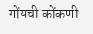गोंयची कोंकणी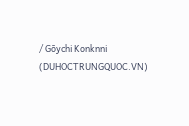/ Gõychi Konknni (DUHOCTRUNGQUOC.VN)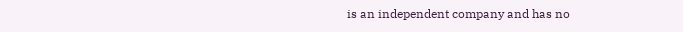is an independent company and has no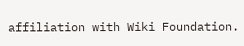affiliation with Wiki Foundation.